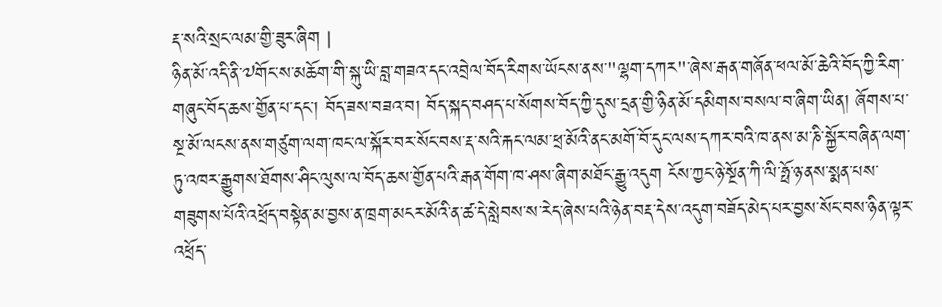རྡ་སའི་སྲང་ལམ་གྱི་ཟུར་ཞིག |
ཉིན་མོ་འདི་ནི་༧གོང་ས་མཆོག་གི་སྐུ་ཡི་བླ་གཟའ་དང་འབྲེལ་བོད་རིགས་ཡོངས་ནས་"ལྷག་དཀར"་ཞེས་རྒན་གཞོན་ཕལ་མོ་ཆེའི་བོད་ཀྱི་རིག་གཞུང་བོད་ཆས་གྱོན་པ་དང་། བོད་ཟས་བཟའ་བ། བོད་སྐད་བཤད་པ་སོགས་བོད་ཀྱི་དུས་དྲན་གྱི་ཉིན་མོ་དམིགས་བསལ་བ་ཞིག་ཡིན། ཞོགས་པ་སྔ་མོ་ལངས་ནས་གཙུག་ལག་ཁང་ལ་སྐོར་བར་སོང་བས་རྡ་སའི་རྐང་ལམ་ཕྲ་མོའི་ནང་མགོ་བོ་དུང་ལས་དཀར་བའི་ཁ་ནས་མ་ཎི་སྐྱོར་བཞིན་ལག་ཏུ་འཁར་རྒྱུགས་ཐོགས་ཤིང་ལུས་ལ་བོད་ཆས་གྱོན་པའི་རྒན་གོག་ཁ་ཤས་ཞིག་མཐོང་རྒྱུ་འདུག ངོས་ཀྱང་ཉེ་སྔོན་ཀི་ལི་ཧྥོ་ཉ་ནས་སྨན་པས་གཟུགས་པོའི་འཕྲོད་བསྟེན་མ་བྱས་ན་ཁྲག་མངར་མོའི་ན་ཚ་དེ་སླེབས་ས་རེད་ཞེས་པའི་ཉེན་བརྡ་དེས་འདུག་བཟོད་མེད་པར་བྱས་སོང་བས་ཉིན་ལྟར་འཕྲོད་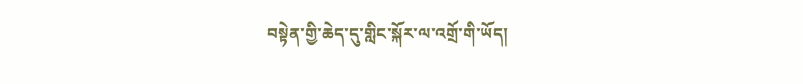བསྟེན་གྱི་ཆེད་དུ་གླིང་སྐོར་ལ་འགྲོ་གི་ཡོད།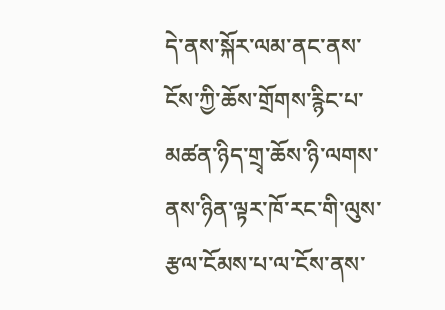དེ་ནས་སྐོར་ལམ་ནང་ནས་ངོས་ཀྱི་ཆོས་གྲོགས་རྙིང་པ་མཚན་ཉིད་གྲྭ་ཆོས་ཉི་ལགས་ནས་ཉིན་ལྟར་ཁོ་རང་གི་ལུས་རྩལ་ངོམས་པ་ལ་ངོས་ནས་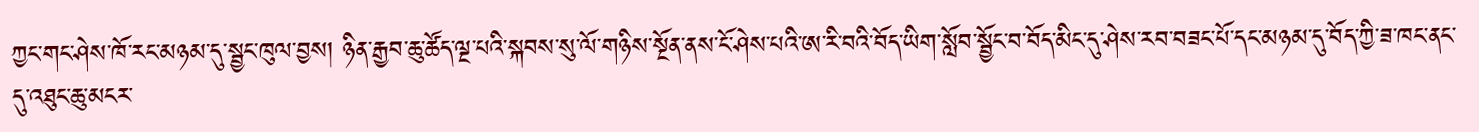ཀྱང་གང་ཤེས་ཁོ་རང་མཉམ་དུ་སྦྱང་ཁུལ་བྱས། ཉིན་རྒྱབ་ཆུ་ཚོད་ལྔ་པའི་སྐབས་སུ་ལོ་གཉིས་སྔོན་ནས་ངོ་ཤེས་པའི་ཨ་རི་བའི་བོད་ཡིག་སློབ་སྦྱོང་བ་བོད་མིང་དུ་ཤེས་རབ་བཟང་པོ་དང་མཉམ་དུ་བོད་ཀྱི་ཟ་ཁང་ནང་དུ་འཐུང་ཆུ་མངར་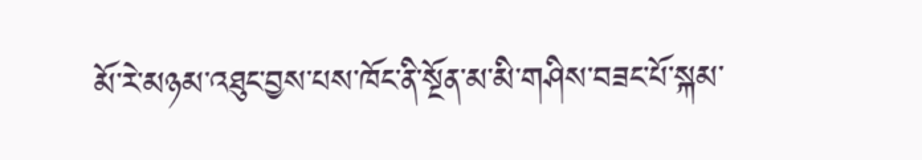མོ་རེ་མཉམ་འཐུང་བྱས་པས་ཁོང་ནི་སྔོན་མ་མི་གཤིས་བཟང་པོ་སྐམ་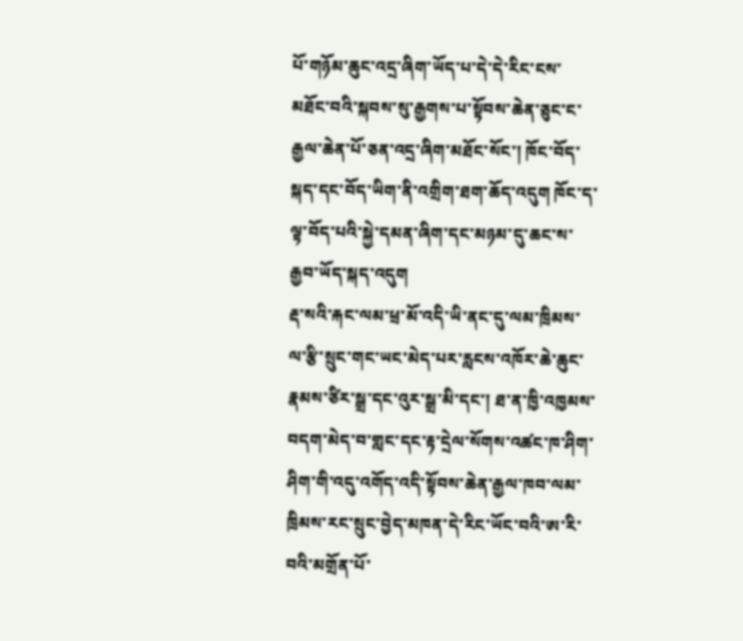པོ་གཉོམ་ཆུང་འདྲ་ཞིག་ཡོད་པ་དེ་དེ་རིང་ངས་མཐོང་བའི་སྐབས་སུ་རྒྱགས་པ་སྟོབས་ཆེན་ཅུང་ང་རྒྱལ་ཆེན་པོ་ཅན་འདྲ་ཞིག་མཐོང་སོང་། ཁོང་བོད་སྐད་དང་བོད་ཡིག་ནི་འགྲིག་ཐག་ཆོད་འདུག ཁོང་ད་ལྟ་བོད་པའི་སྐྱེ་དམན་ཞིག་དང་མཉམ་དུ་ཆང་ས་རྒྱབ་ཡོད་སྐད་འདུག
རྡ་སའི་རྐང་ལམ་ཕྲ་མོ་འདི་ཡི་ནང་དུ་ལམ་ཁྲིམས་ལ་རྩི་སྲུང་གང་ཡང་མེད་པར་རླངས་འཁོར་ཆེ་ཆུང་རྣམས་ཙིར་སྒྲ་དང་འུར་སྒྲ་མི་དང་། ཐ་ན་ཁྱི་འཁྱམས་བདག་མེད་བ་གླང་དང་རྟ་དྲེལ་སོགས་འཚང་ཁ་ཤིག་ཤིག་གི་འདུ་འགོད་འདི་སྟོབས་ཆེན་རྒྱལ་ཁབ་ལམ་ཁྲིམས་རང་སྲུང་བྱེད་མཁན་དེ་རིང་ཡོང་བའི་ཨ་རི་བའི་མགྲོན་པོ་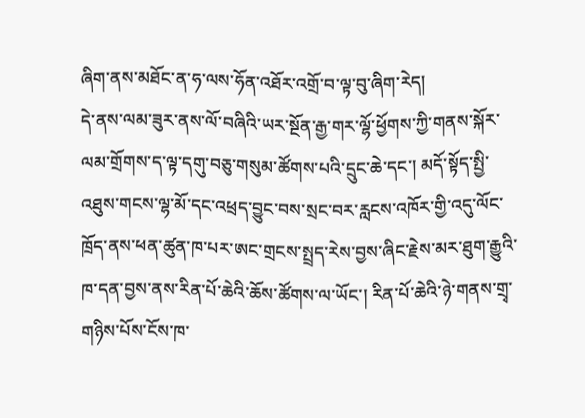ཞིག་ནས་མཐོང་ན་ཧ་ལས་ཧོན་འཐོར་འགྲོ་བ་ལྟ་བུ་ཞིག་རེད།
དེ་ནས་ལམ་ཟུར་ནས་ལོ་བཞིའི་ཡར་སྔོན་རྒྱ་གར་ལྷོ་ཕྱོགས་ཀྱི་གནས་སྐོར་ལམ་གྲོགས་ད་ལྟ་དགུ་བཅུ་གསུམ་ཚོགས་པའི་དྲུང་ཆེ་དང་། མདོ་སྟོད་སྤྱི་འཐུས་གངས་ལྷ་མོ་དང་འཕྲད་བྱུང་བས་སྲང་བར་རླངས་འཁོར་གྱི་འདུ་ལོང་ཁྲོད་ནས་ཕན་ཚུན་ཁ་པར་ཨང་གྲངས་སྤྲད་རེས་བྱས་ཞིང་རྗེས་མར་ཐུག་རྒྱུའི་ཁ་དན་བྱས་ནས་རིན་པོ་ཆེའི་ཆོས་ཚོགས་ལ་ཡོང་། རིན་པོ་ཆེའི་ཉེ་གནས་གྲྭ་གཉིས་པོས་ངོས་ཁ་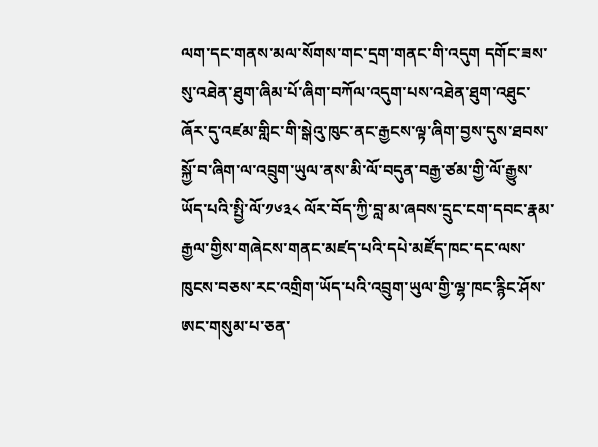ལག་དང་གནས་མལ་སོགས་གང་དྲག་གནང་གི་འདུག དགོང་ཟས་སུ་འཐེན་ཐུག་ཞིམ་པོ་ཞིག་བཀོལ་འདུག་པས་འཐེན་ཐུག་འཐུང་ཞོར་དུ་འཛམ་གླིང་གི་སྒེའུ་ཁུང་ནང་རྒྱངས་ལྟ་ཞིག་བྱས་དུས་ཐབས་སྐྱོ་བ་ཞིག་ལ་འབྲུག་ཡུལ་ནས་མི་ལོ་བདུན་བརྒྱ་ཙམ་གྱི་ལོ་རྒྱུས་ཡོད་པའི་སྤྱི་ལོ་༡༦༣༨ ལོར་བོད་ཀྱི་བླ་མ་ཞབས་དྲུང་ངག་དབང་རྣམ་རྒྱལ་གྱིས་གཞེངས་གནང་མཛད་པའི་དཔེ་མཛོད་ཁང་དང་ལས་ཁུངས་བཅས་རང་འགྲིག་ཡོད་པའི་འབྲུག་ཡུལ་གྱི་ལྷ་ཁང་རྙིང་ཤོས་ཨང་གསུམ་པ་ཅན་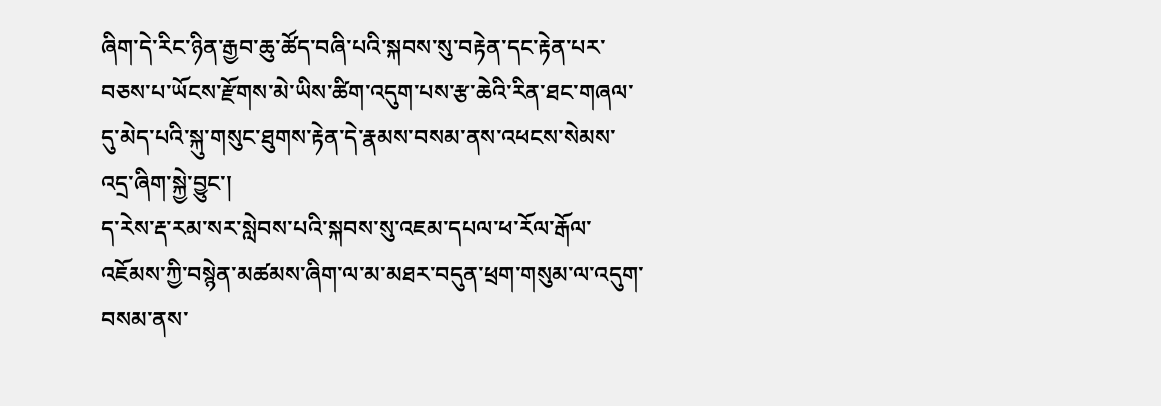ཞིག་དེ་རིང་ཉིན་རྒྱབ་ཆུ་ཚོད་བཞི་པའི་སྐབས་སུ་བརྟེན་དང་རྟེན་པར་བཅས་པ་ཡོངས་རྫོགས་མེ་ཡིས་ཚིག་འདུག་པས་རྩ་ཆེའི་རིན་ཐང་གཞལ་དུ་མེད་པའི་སྐུ་གསུང་ཐུགས་རྟེན་དེ་རྣམས་བསམ་ནས་འཕངས་སེམས་འདྲ་ཞིག་སྐྱེ་བྱུང་།
ད་རེས་རྡ་རམ་སར་སླེབས་པའི་སྐབས་སུ་འཇམ་དཔལ་ཕ་རོལ་རྒོལ་འཇོམས་ཀྱི་བསྙེན་མཚམས་ཞིག་ལ་མ་མཐར་བདུན་ཕྲག་གསུམ་ལ་འདུག་བསམ་ནས་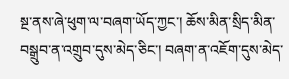སྔ་ནས་ཞེ་ཕུག་ལ་བཞག་ཡོད་ཀྱང་། ཆོས་མིན་སྲིད་མིན་བསྒྲུབ་ན་འགྲུབ་དུས་མེད་ཅིང་། བཞག་ན་འཇོག་དུས་མེད་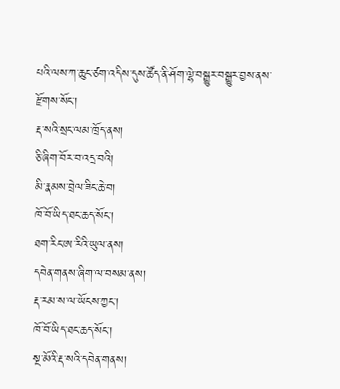པའི་ལས་ཀ་ཆུང་ཙག་འདིས་དུས་ཚོད་ནི་ཤོག་ལྷེ་བསྒྱུར་བསྒྱུར་བྱས་ནས་རྫོགས་སོང་།
རྡ་སའི་སྲང་ལམ་ཁྲོད་ནས།
ཅི་ཞིག་བོར་བ་འདྲ་བའི།
མི་རྣམས་བྲེལ་ཟིང་ཆེ་བ།
ཁོ་བོ་ཡིད་ཐང་ཆད་སོང་།
ཐག་རིང་ཨ་རིའི་ཡུལ་ནས།
དབེན་གནས་ཞིག་ལ་བསམ་ནས།
རྡ་རམ་ས་ལ་ཡོངས་ཀྱང་།
ཁོ་བོ་ཡིད་ཐང་ཆད་སོང་།
སྔ་མོའི་རྡ་སའི་དབེན་གནས།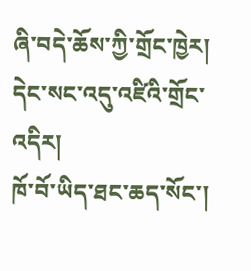ཞི་བདེ་ཆོས་ཀྱི་གྲོང་ཁྱེར།
དེང་སང་འདུ་འཛིའི་གྲོང་འདིར།
ཁོ་བོ་ཡིད་ཐང་ཆད་སོང་།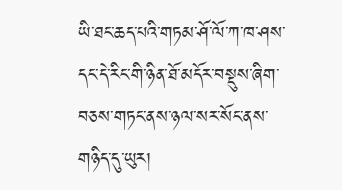ཡི་ཐང་ཆད་པའི་གཏམ་ཤོ་ལོ་ཀ་ཁ་ཤས་དང་དེ་རིང་གི་ཉིན་ཐོ་མདོར་བསྡུས་ཞིག་བཅས་གཏང་ནས་ཉལ་སར་སོང་ནས་གཉིད་དུ་ཡུར།